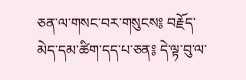ཅན་ལ་གསང་བར་གསུངས༔ བརྗོད་མེད་དམ་ཚིག་དད་པ་ཅན༔ དེ་ལྟ་བུ་ལ་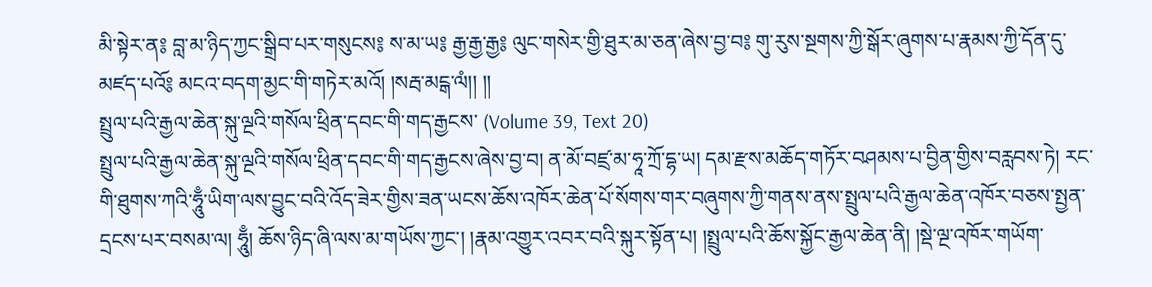མི་སྟེར་ན༔ བླ་མ་ཉིད་ཀྱང་སྒྲིབ་པར་གསུངས༔ ས་མ་ཡ༔ རྒྱ་རྒྱ་རྒྱ༔ ལུང་གསེར་གྱི་ཐུར་མ་ཅན་ཞེས་བྱ་བ༔ གུ་རུས་སྔགས་ཀྱི་སྒོར་ཞུགས་པ་རྣམས་ཀྱི་དོན་དུ་མཛད་པའོ༔ མངའ་བདག་མྱང་གི་གཏེར་མའོ། །སརྦ་མངྒ་ལཾ།། །།
སྤྲུལ་པའི་རྒྱལ་ཆེན་སྐུ་ལྔའི་གསོལ་ཕྲིན་དབང་གི་གད་རྒྱངས་ (Volume 39, Text 20)
སྤྲུལ་པའི་རྒྱལ་ཆེན་སྐུ་ལྔའི་གསོལ་ཕྲིན་དབང་གི་གད་རྒྱངས་ཞེས་བྱ་བ། ན་མོ་བཛྲ་མ་ཧཱ་ཀྲོ་དྷ་ཡ། དམ་རྫས་མཆོད་གཏོར་བཤམས་པ་བྱིན་གྱིས་བརླབས་ཏེ། རང་གི་ཐུགས་ཀའི་ཧཱུྃ་ཡིག་ལས་བྱུང་བའི་འོད་ཟེར་གྱིས་ཟན་ཡངས་ཆོས་འཁོར་ཆེན་པོ་སོགས་གར་བཞུགས་ཀྱི་གནས་ནས་སྤྲུལ་པའི་རྒྱལ་ཆེན་འཁོར་བཅས་སྤྱན་དྲངས་པར་བསམ་ལ། ཧཱུྃ། ཆོས་ཉིད་ཞི་ལས་མ་གཡོས་ཀྱང་། །རྣམ་འགྱུར་འབར་བའི་སྐུར་སྟོན་པ། །སྤྲུལ་པའི་ཆོས་སྐྱོང་རྒྱལ་ཆེན་ནི། །སྡེ་ལྔ་འཁོར་གཡོག་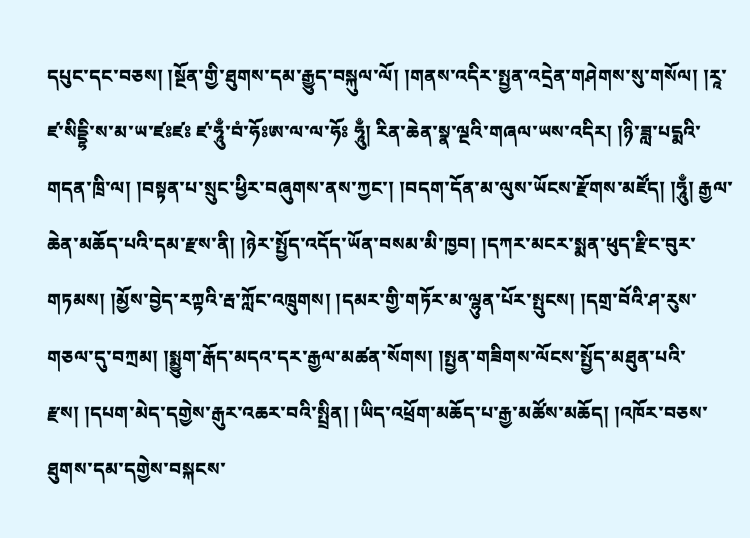དཔུང་དང་བཅས། །སྔོན་གྱི་ཐུགས་དམ་རྒྱུད་བསྐུལ་ལོ། །གནས་འདིར་སྤྱན་འདྲེན་གཤེགས་སུ་གསོལ། །རཱ་ཛ་སིདྡྷི་ས་མ་ཡ་ཛཿཛཿ ཛ་ཧཱུྃ་བཾ་ཧོཿཨ་ལ་ལ་ཧོཿ ཧཱུྃ། རིན་ཆེན་སྣ་ལྔའི་གཞལ་ཡས་འདིར། །ཉི་ཟླ་པདྨའི་གདན་ཁྲི་ལ། །བསྟན་པ་སྲུང་ཕྱིར་བཞུགས་ནས་ཀྱང་། །བདག་དོན་མ་ལུས་ཡོངས་རྫོགས་མཛོད། །ཧཱུྃ། རྒྱལ་ཆེན་མཆོད་པའི་དམ་རྫས་ནི། །ཉེར་སྤྱོད་འདོད་ཡོན་བསམ་མི་ཁྱབ། །དཀར་མངར་སྨན་ཕུད་རྫིང་བུར་གཏམས། །མྱོས་བྱེད་རཀྟའི་རྦ་ཀློང་འཁྲུགས། །དམར་གྱི་གཏོར་མ་ལྷུན་པོར་སྤུངས། །དགྲ་བོའི་ཤ་རུས་གཅལ་དུ་བཀྲམ། །སྨྱུག་རྒོད་མདའ་དར་རྒྱལ་མཚན་སོགས། །སྤྱན་གཟིགས་ལོངས་སྤྱོད་མཐུན་པའི་རྫས། །དཔག་མེད་དགྱེས་རྒུར་འཆར་བའི་སྤྲིན། །ཡིད་འཕྲོག་མཆོད་པ་རྒྱ་མཚོས་མཆོད། །འཁོར་བཅས་ཐུགས་དམ་དགྱེས་བསྐངས་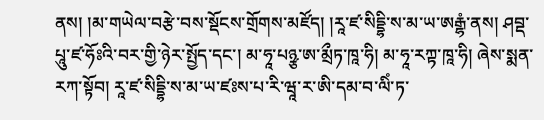ནས། །མ་གཡེལ་བརྩེ་བས་སྡོངས་གྲོགས་མཛོད། །རཱ་ཛ་སིདྡྷི་ས་མ་ཡ་ཨརྒྷཾ་ནས། ཤབྡ་པཱུ་ཛ་ཧོཿའི་བར་གྱི་ཉེར་སྤྱོད་དང་། མ་ཧཱ་པཉྩ་ཨ་མྲྀཏ་ཁཱ་ཧི། མ་ཧཱ་རཀྟ་ཁཱ་ཧི། ཞེས་སྨན་རཀ་སྟོབ། རཱ་ཛ་སིདྡྷི་ས་མ་ཡ་ཛཿས་པ་རི་ཝཱ་ར་ཨི་དམ་བ་ལིཾ་ཏ་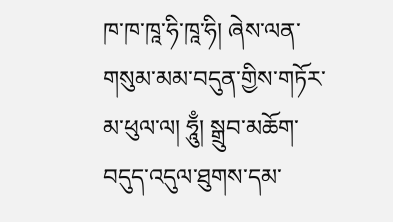ཁ་ཁ་ཁཱ་ཧི་ཁཱ་ཧི། ཞེས་ལན་གསུམ་མམ་བདུན་གྱིས་གཏོར་མ་ཕུལ་ལ། ཧཱུྃ། སྒྲུབ་མཆོག་བདུད་འདུལ་ཐུགས་དམ་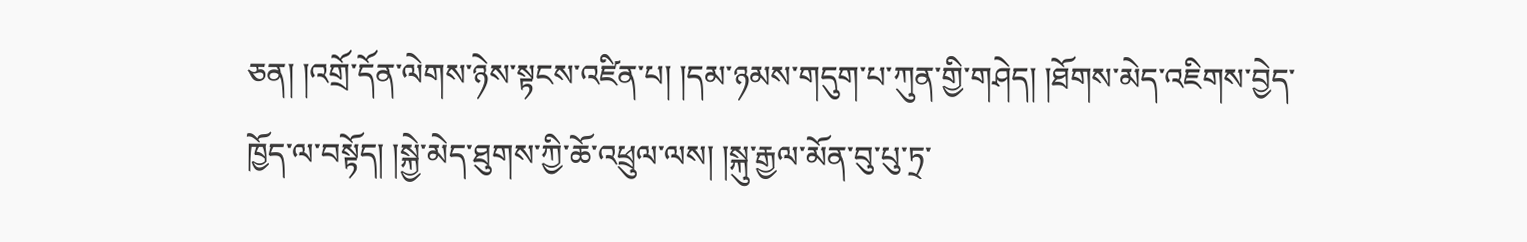ཅན། །འགྲོ་དོན་ལེགས་ཉེས་སྟངས་འཛིན་པ། །དམ་ཉམས་གདུག་པ་ཀུན་གྱི་གཤེད། །ཐོགས་མེད་འཇིགས་བྱེད་ཁྱོད་ལ་བསྟོད། །སྐྱེ་མེད་ཐུགས་ཀྱི་ཆོ་འཕྲུལ་ལས། །སྐུ་རྒྱལ་མོན་བུ་པུ་ཏྲ་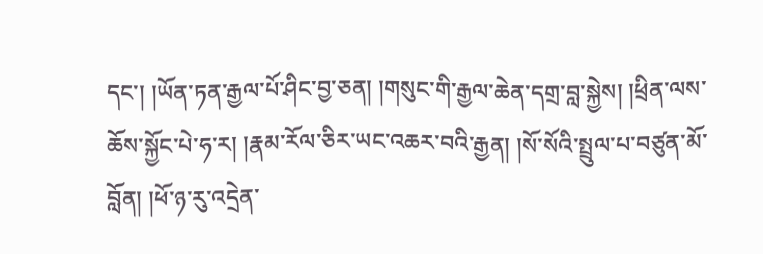དང་། །ཡོན་ཏན་རྒྱལ་པོ་ཤིང་བྱ་ཅན། །གསུང་གི་རྒྱལ་ཆེན་དགྲ་བླ་སྐྱེས། །ཕྲིན་ལས་ཆོས་སྐྱོང་པེ་ཧ་ར། །རྣམ་རོལ་ཅིར་ཡང་འཆར་བའི་རྒྱན། །སོ་སོའི་སྤྲུལ་པ་བཙུན་མོ་བློན། །ཕོ་ཉ་རུ་འདྲེན་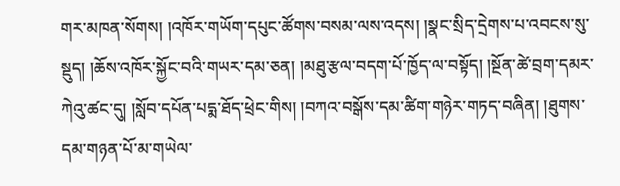གར་མཁན་སོགས། །འཁོར་གཡོག་དཔུང་ཚོགས་བསམ་ལས་འདས། །སྣང་སྲིད་དྲེགས་པ་འབངས་སུ་སྡུད། །ཆོས་འཁོར་སྐྱོང་བའི་གཡར་དམ་ཅན། །མཐུ་རྩལ་བདག་པོ་ཁྱོད་ལ་བསྟོད། །སྔོན་ཚེ་བྲག་དམར་ཀེའུ་ཚང་དུ། །སློབ་དཔོན་པདྨ་ཐོད་ཕྲེང་གིས། །བཀའ་བསྒོས་དམ་ཚིག་གཉེར་གཏད་བཞིན། །ཐུགས་དམ་གཉན་པོ་མ་གཡེལ་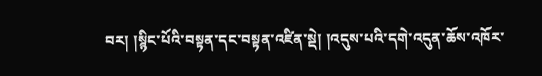བར། །སྙིང་པོའི་བསྟན་དང་བསྟན་འཛིན་སྡེ། །འདུས་པའི་དགེ་འདུན་ཆོས་འཁོར་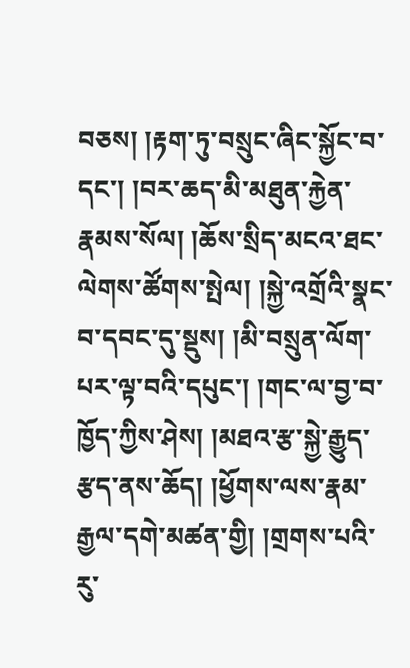བཅས། །རྟག་ཏུ་བསྲུང་ཞིང་སྐྱོང་བ་དང་། །བར་ཆད་མི་མཐུན་རྐྱེན་རྣམས་སོལ། །ཆོས་སྲིད་མངའ་ཐང་ལེགས་ཚོགས་སྤེལ། །སྐྱེ་འགྲོའི་སྣང་བ་དབང་དུ་སྡུས། །མི་བསྲུན་ལོག་པར་ལྟ་བའི་དཔུང་། །གང་ལ་བྱ་བ་ཁྱོད་ཀྱིས་ཤེས། །མཐའ་རྩ་སྐྱེ་རྒྱུད་རྩད་ནས་ཆོད། །ཕྱོགས་ལས་རྣམ་རྒྱལ་དགེ་མཚན་གྱི། །གྲགས་པའི་རུ་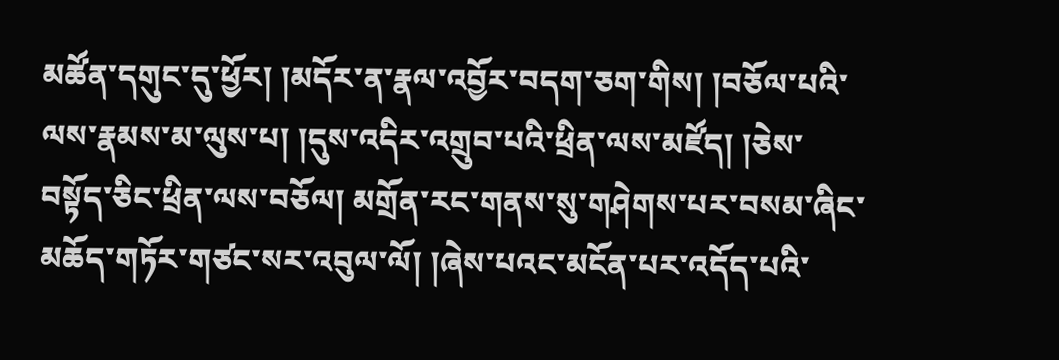མཚོན་དགུང་དུ་ཕྱོར། །མདོར་ན་རྣལ་འབྱོར་བདག་ཅག་གིས། །བཅོལ་པའི་ལས་རྣམས་མ་ལུས་པ། །དུས་འདིར་འགྲུབ་པའི་ཕྲིན་ལས་མཛོད། །ཅེས་བསྟོད་ཅིང་ཕྲིན་ལས་བཅོལ། མགྲོན་རང་གནས་སུ་གཤེགས་པར་བསམ་ཞིང་མཆོད་གཏོར་གཙང་སར་འབུལ་ལོ། །ཞེས་པའང་མངོན་པར་འདོད་པའི་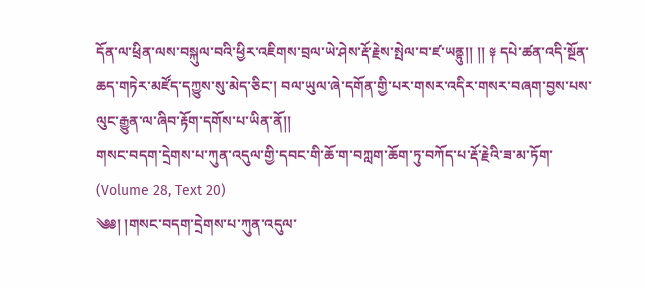དོན་ལ་ཕྲིན་ལས་བསྐུལ་བའི་ཕྱིར་འཇིགས་བྲལ་ཡེ་ཤེས་རྡོ་རྗེས་སྤེལ་བ་ཛ་ཡནྟུ།། །། ༈ དཔེ་ཚན་འདི་སྔོན་ཆད་གཏེར་མཛོད་དཀྱུས་སུ་མེད་ཅིང་། བལ་ཡུལ་ཞེ་དགོན་གྱི་པར་གསར་འདིར་གསར་བཞག་བྱས་པས་ལུང་རྒྱུན་ལ་ཞིབ་རྟོག་དགོས་པ་ཡིན་ནོ།།
གསང་བདག་དྲེགས་པ་ཀུན་འདུལ་གྱི་དབང་གི་ཆོ་ག་བཀླག་ཆོག་ཏུ་བཀོད་པ་རྡོ་རྗེའི་ཟ་མ་ཏོག་ (Volume 28, Text 20)
༄༅། །གསང་བདག་དྲེགས་པ་ཀུན་འདུལ་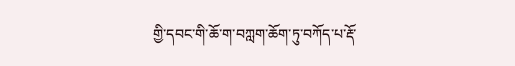གྱི་དབང་གི་ཆོ་ག་བཀླག་ཆོག་ཏུ་བཀོད་པ་རྡོ་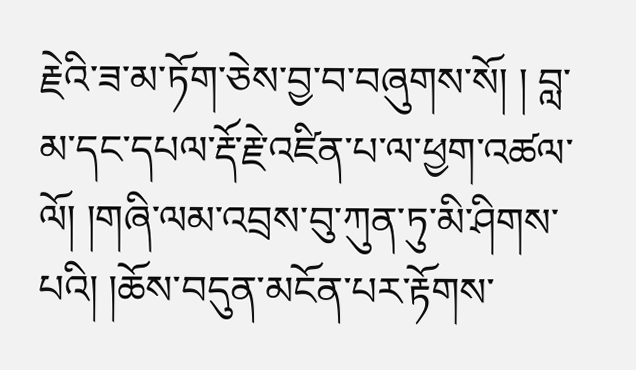རྗེའི་ཟ་མ་ཏོག་ཅེས་བྱ་བ་བཞུགས་སོ། ། བླ་མ་དང་དཔལ་རྡོ་རྗེ་འཛིན་པ་ལ་ཕྱག་འཚལ་ལོ། །གཞི་ལམ་འབྲས་བུ་ཀུན་ཏུ་མི་ཤིགས་པའི། །ཆོས་བདུན་མངོན་པར་རྟོགས་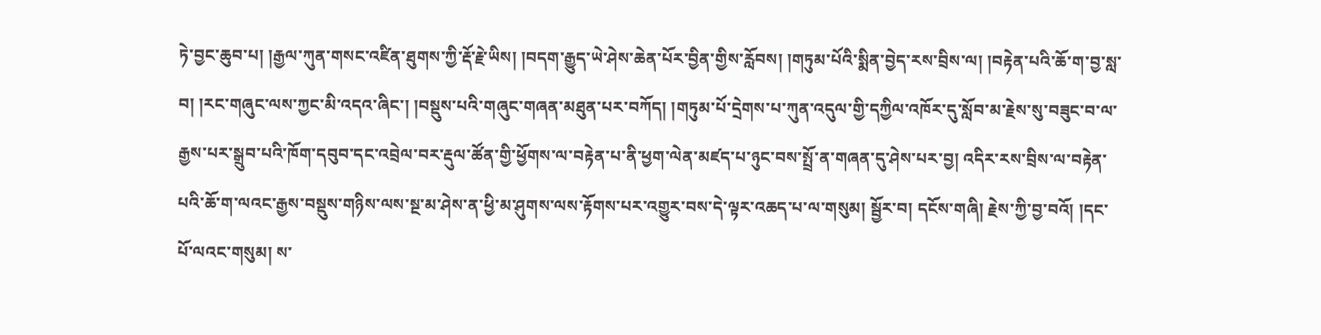ཏེ་བྱང་ཆུབ་པ། །རྒྱལ་ཀུན་གསང་འཛིན་ཐུགས་ཀྱི་རྡོ་རྗེ་ཡིས། །བདག་རྒྱུད་ཡེ་ཤེས་ཆེན་པོར་བྱིན་གྱིས་རློབས། །གཏུམ་པོའི་སྨིན་བྱེད་རས་བྲིས་ལ། །བརྟེན་པའི་ཆོ་ག་བྱ་སླ་བ། །རང་གཞུང་ལས་ཀྱང་མི་འདའ་ཞིང་། །བསྡུས་པའི་གཞུང་གཞན་མཐུན་པར་བཀོད། །གཏུམ་པོ་དྲེགས་པ་ཀུན་འདུལ་གྱི་དཀྱིལ་འཁོར་དུ་སློབ་མ་རྗེས་སུ་བཟུང་བ་ལ་རྒྱས་པར་སྒྲུབ་པའི་ཁོག་དབུབ་དང་འབྲེལ་བར་རྡུལ་ཚོན་གྱི་ཕྱོགས་ལ་བརྟེན་པ་ནི་ཕྱག་ལེན་མཛད་པ་ཉུང་བས་སྤྲོ་ན་གཞན་དུ་ཤེས་པར་བྱ། འདིར་རས་བྲིས་ལ་བརྟེན་པའི་ཆོ་ག་ལའང་རྒྱས་བསྡུས་གཉིས་ལས་སྔ་མ་ཤེས་ན་ཕྱི་མ་ཤུགས་ལས་རྟོགས་པར་འགྱུར་བས་དེ་ལྟར་འཆད་པ་ལ་གསུམ། སྦྱོར་བ། དངོས་གཞི། རྗེས་ཀྱི་བྱ་བའོ། །དང་པོ་ལའང་གསུམ། ས་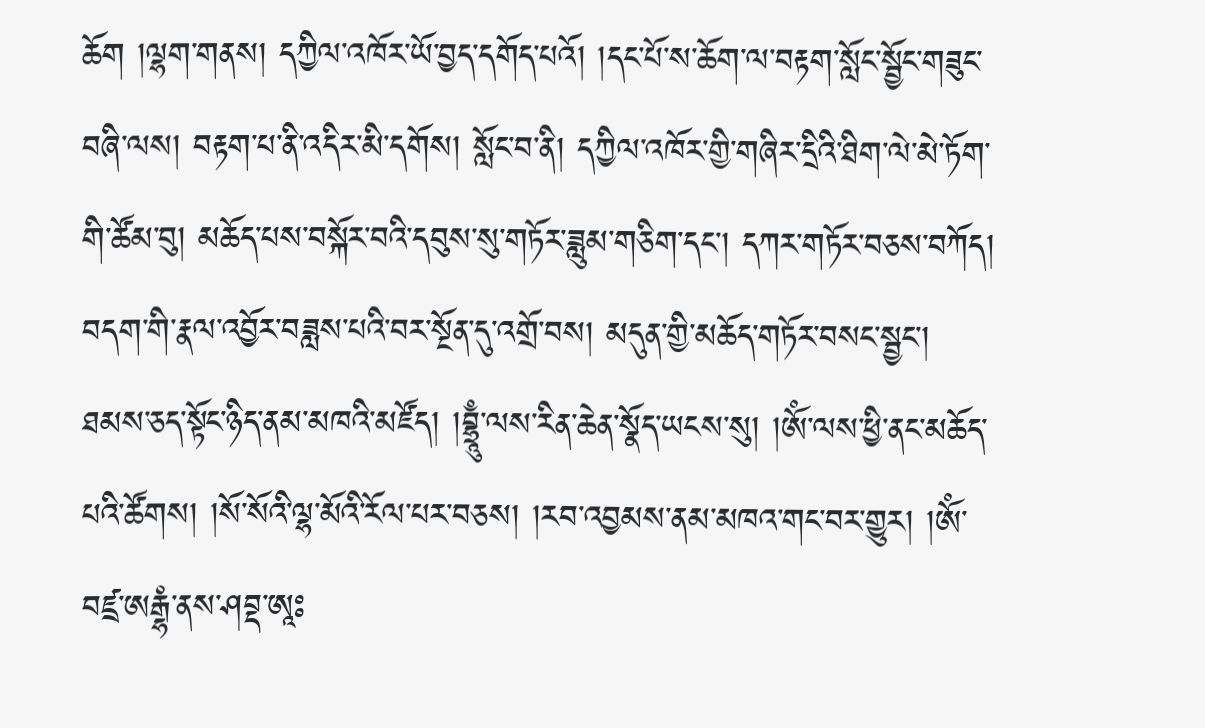ཆོག །ལྷག་གནས། དཀྱིལ་འཁོར་ཡོ་བྱད་དགོད་པའོ། །དང་པོ་ས་ཆོག་ལ་བརྟག་སློང་སྦྱོང་གཟུང་བཞི་ལས། བརྟག་པ་ནི་འདིར་མི་དགོས། སློང་བ་ནི། དཀྱིལ་འཁོར་གྱི་གཞིར་དྲིའི་ཐིག་ལེ་མེ་ཏོག་གི་ཚོམ་བུ། མཆོད་པས་བསྐོར་བའི་དབུས་སུ་གཏོར་ཟླུམ་གཅིག་དང་། དཀར་གཏོར་བཅས་བཀོད། བདག་གི་རྣལ་འབྱོར་བཟླས་པའི་བར་སྔོན་དུ་འགྲོ་བས། མདུན་གྱི་མཆོད་གཏོར་བསང་སྦྱང་། ཐམས་ཅད་སྟོང་ཉིད་ནམ་མཁའི་མཛོད། །བྷྲཱུྃ་ལས་རིན་ཆེན་སྣོད་ཡངས་སུ། །ཨོཾ་ལས་ཕྱི་ནང་མཆོད་པའི་ཚོགས། །སོ་སོའི་ལྷ་མོའི་རོལ་པར་བཅས། །རབ་འབྱམས་ནམ་མཁའ་གང་བར་གྱུར། །ཨོཾ་བཛྲ་ཨརྒྷཾ་ནས་ཤབྡ་ཨཱཿ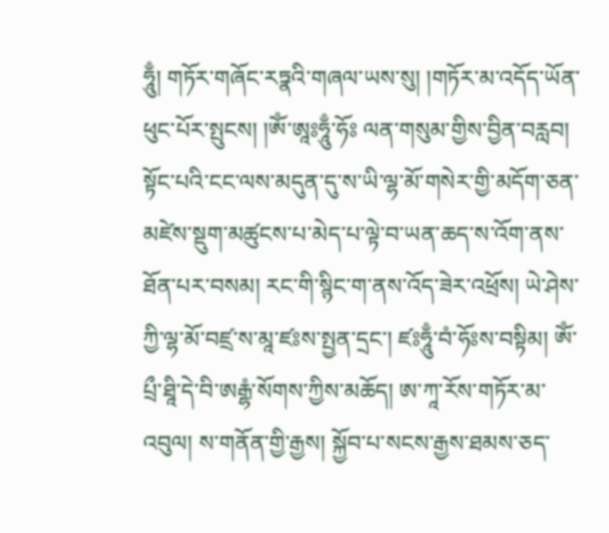ཧཱུྃ། གཏོར་གཞོང་རཏྣའི་གཞལ་ཡས་སུ། །གཏོར་མ་འདོད་ཡོན་ཕུང་པོར་སྤུངས། །ཨོཾ་ཨཱཿཧཱུྃ་ཧོཿ ལན་གསུམ་གྱིས་བྱིན་བརླབ། སྟོང་པའི་ངང་ལས་མདུན་དུ་ས་ཡི་ལྷ་མོ་གསེར་གྱི་མདོག་ཅན་མཛེས་སྡུག་མཚུངས་པ་མེད་པ་ལྟེ་བ་ཡན་ཆད་ས་འོག་ནས་ཐོན་པར་བསམ། རང་གི་སྙིང་ག་ནས་འོད་ཟེར་འཕྲོས། ཡེ་ཤེས་ཀྱི་ལྷ་མོ་བཛྲ་ས་མཱ་ཛཿས་སྤྱན་དྲང་། ཛཿཧཱུྃ་བཾ་ཧོཿས་བསྟིམ། ཨོཾ་པྲྀ་ཐཱི་དེ་བི་ཨརྒྷཾ་སོགས་ཀྱིས་མཆོད། ཨ་ཀཱ་རོས་གཏོར་མ་འབུལ། ས་གནོན་གྱི་རྒྱས། སྐྱོབ་པ་སངས་རྒྱས་ཐམས་ཅད་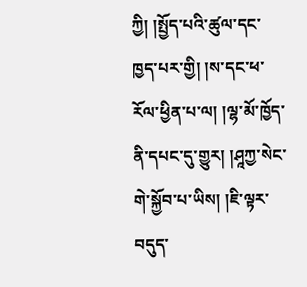ཀྱི། །སྤྱོད་པའི་ཚུལ་དང་ཁྱད་པར་གྱི། །ས་དང་ཕ་རོལ་ཕྱིན་པ་ལ། །ལྷ་མོ་ཁྱོད་ནི་དཔང་དུ་གྱུར། །ཤཱཀྱ་སེང་གེ་སྐྱོབ་པ་ཡིས། །ཇི་ལྟར་བདུད་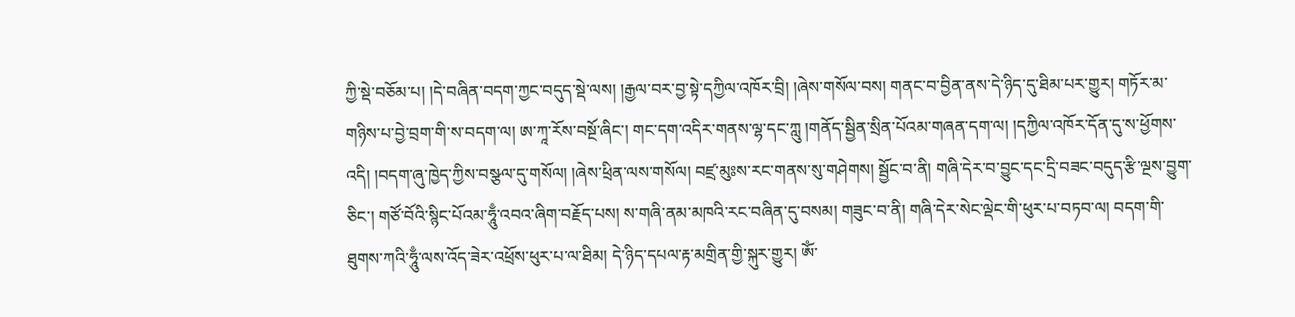ཀྱི་སྡེ་བཅོམ་པ། །དེ་བཞིན་བདག་ཀྱང་བདུད་སྡེ་ལས། །རྒྱལ་བར་བྱ་སྟེ་དཀྱིལ་འཁོར་བྲི། །ཞེས་གསོལ་བས། གནང་བ་བྱིན་ནས་དེ་ཉིད་དུ་ཐིམ་པར་གྱུར། གཏོར་མ་གཉིས་པ་བྱེ་བྲག་གི་ས་བདག་ལ། ཨ་ཀཱ་རོས་བསྔོ་ཞིང་། གང་དག་འདིར་གནས་ལྷ་དང་ཀླུ །གནོད་སྦྱིན་སྲིན་པོའམ་གཞན་དག་ལ། །དཀྱིལ་འཁོར་དོན་དུ་ས་ཕྱོགས་འདི། །བདག་ཞུ་ཁྱེད་ཀྱིས་བསྩལ་དུ་གསོལ། །ཞེས་ཕྲིན་ལས་གསོལ། བཛྲ་མུཿས་རང་གནས་སུ་གཤེགས། སྦྱོང་བ་ནི། གཞི་དེར་བ་བྱུང་དང་དྲི་བཟང་བདུད་རྩི་ལྔས་བྱུག་ཅིང་། གཙོ་བོའི་སྙིང་པོའམ་ཧཱུྃ་འབའ་ཞིག་བརྗོད་པས། ས་གཞི་ནམ་མཁའི་རང་བཞིན་དུ་བསམ། གཟུང་བ་ནི། གཞི་དེར་སེང་ལྡེང་གི་ཕུར་པ་བཏབ་ལ། བདག་གི་ཐུགས་ཀའི་ཧཱུྃ་ལས་འོད་ཟེར་འཕྲོས་ཕུར་པ་ལ་ཐིམ། དེ་ཉིད་དཔལ་རྟ་མགྲིན་གྱི་སྐུར་གྱུར། ཨོཾ་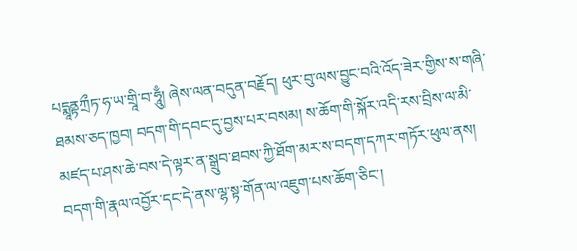པདྨཱནྟཀྲྀཏ་ཧ་ཡ་གྲཱི་བ་ཧཱུྃ། ཞེས་ལན་བདུན་བརྗོད། ཕུར་བུ་ལས་བྱུང་བའི་འོད་ཟེར་གྱིས་ས་གཞི་ཐམས་ཅད་ཁྱབ། བདག་གི་དབང་དུ་བྱས་པར་བསམ། ས་ཆོག་གི་སྐོར་འདི་རས་བྲིས་ལ་མི་མཛད་པ་ཤས་ཆེ་བས་དེ་ལྟར་ན་སྒྲུབ་ཐབས་ཀྱི་ཐོག་མར་ས་བདག་དཀར་གཏོར་ཕུལ་ནས། བདག་གི་རྣལ་འབྱོར་དང་དེ་ནས་ལྷ་སྟ་གོན་ལ་འཇུག་པས་ཆོག་ཅིང་།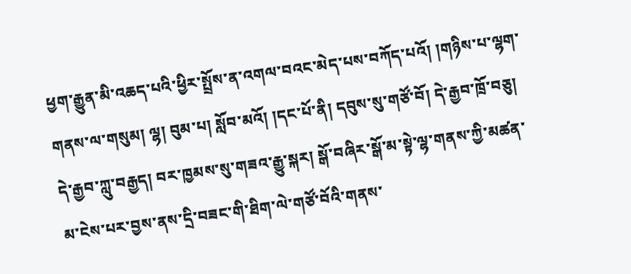ཕྱག་རྒྱུན་མི་འཆད་པའི་ཕྱིར་སྤྲོས་ན་འགལ་བའང་མེད་པས་བཀོད་པའོ། །གཉིས་པ་ལྷག་གནས་ལ་གསུམ། ལྷ། བུམ་པ། སློབ་མའོ། །དང་པོ་ནི། དབུས་སུ་གཙོ་བོ། དེ་རྒྱབ་ཁྲོ་བཅུ། དེ་རྒྱབ་ཀླུ་བརྒྱད། བར་ཁྱམས་སུ་གཟའ་རྒྱུ་སྐར། སྒོ་བཞིར་སྒོ་མ་སྟེ་ལྷ་གནས་ཀྱི་མཚན་མ་ངེས་པར་བྱས་ནས་དྲི་བཟང་གི་ཐིག་ལེ་གཙོ་བོའི་གནས་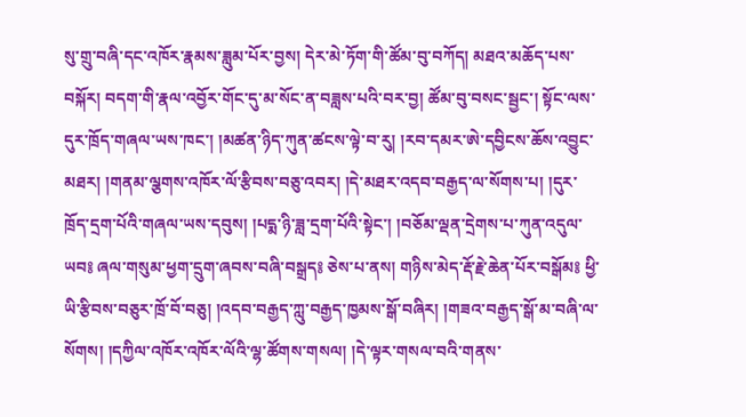སུ་གྲུ་བཞི་དང་འཁོར་རྣམས་ཟླུམ་པོར་བྱས། དེར་མེ་ཏོག་གི་ཚོམ་བུ་བཀོད། མཐའ་མཆོད་པས་བསྐོར། བདག་གི་རྣལ་འབྱོར་གོང་དུ་མ་སོང་ན་བཟླས་པའི་བར་བྱ། ཚོམ་བུ་བསང་སྦྱང་། སྟོང་ལས་དུར་ཁྲོད་གཞལ་ཡས་ཁང་། །མཚན་ཉིད་ཀུན་ཚངས་ལྟེ་བ་རུ། །རབ་དམར་ཨེ་དབྱིངས་ཆོས་འབྱུང་མཐར། །གནམ་ལྕགས་འཁོར་ལོ་རྩིབས་བཅུ་འབར། །དེ་མཐར་འདབ་བརྒྱད་ལ་སོགས་པ། །དུར་ཁྲོད་དྲག་པོའི་གཞལ་ཡས་དབུས། །པདྨ་ཉི་ཟླ་དྲག་པོའི་སྟེང་། །བཅོམ་ལྡན་དྲེགས་པ་ཀུན་འདུལ་ཡབ༔ ཞལ་གསུམ་ཕྱག་དྲུག་ཞབས་བཞི་བསྒྲད༔ ཅེས་པ་ནས། གཉིས་མེད་རྡོ་རྗེ་ཆེན་པོར་བསྒོམ༔ ཕྱི་ཡི་རྩིབས་བཅུར་ཁྲོ་བོ་བཅུ། །འདབ་བརྒྱད་ཀླུ་བརྒྱད་ཁྱམས་སྒོ་བཞིར། །གཟའ་བརྒྱད་སྒོ་མ་བཞི་ལ་སོགས། །དཀྱིལ་འཁོར་འཁོར་ལོའི་ལྷ་ཚོགས་གསལ། །དེ་ལྟར་གསལ་བའི་གནས་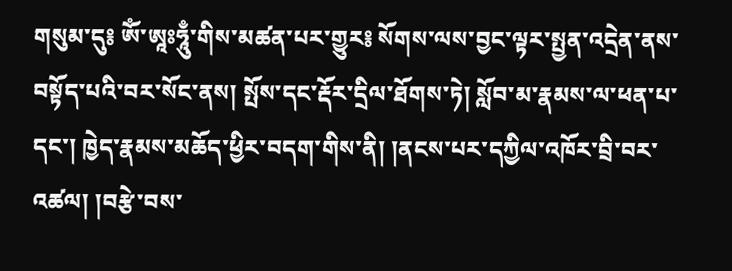གསུམ་དུ༔ ཨོཾ་ཨཱཿཧཱུྃ་གིས་མཚན་པར་གྱུར༔ སོགས་ལས་བྱང་ལྟར་སྤྱན་འདྲེན་ནས་བསྟོད་པའི་བར་སོང་ནས། སྤོས་དང་རྡོར་དྲིལ་ཐོགས་ཏེ། སློབ་མ་རྣམས་ལ་ཕན་པ་དང་། ཁྱེད་རྣམས་མཆོད་ཕྱིར་བདག་གིས་ནི། །ནངས་པར་དཀྱིལ་འཁོར་བྲི་བར་འཚལ། །བརྩེ་བས་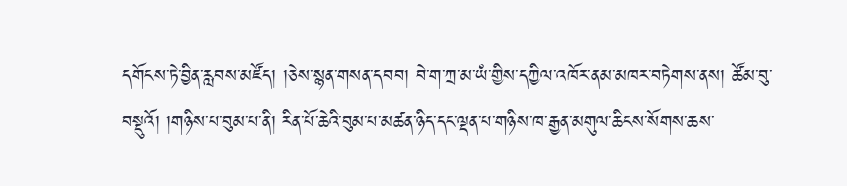དགོངས་ཏེ་བྱིན་རླབས་མཛོད། །ཅེས་སྙན་གསན་དབབ། བེ་ག་ཀྲ་མ་ཡཾ་གྱིས་དཀྱིལ་འཁོར་ནམ་མཁར་བཏེགས་ནས། ཚོམ་བུ་བསྡུའོ། །གཉིས་པ་བུམ་པ་ནི། རིན་པོ་ཆེའི་བུམ་པ་མཚན་ཉིད་དང་ལྡན་པ་གཉིས་ཁ་རྒྱན་མགུལ་ཆིངས་སོགས་ཆས་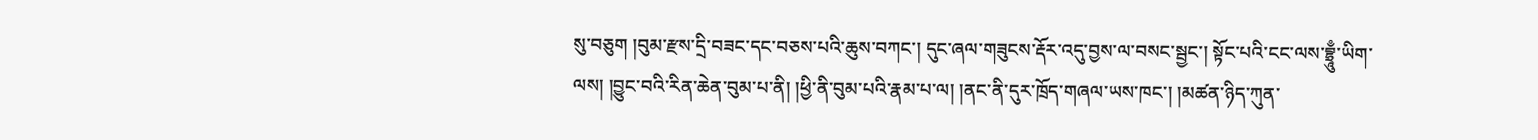སུ་བཅུག །བུམ་རྫས་དྲི་བཟང་དང་བཅས་པའི་ཆུས་བཀང་། དུང་ཞལ་གཟུངས་རྡོར་འདུ་བྱས་ལ་བསང་སྦྱང་། སྟོང་པའི་ངང་ལས་བྷྲཱུྃ་ཡིག་ལས། །བྱུང་བའི་རིན་ཆེན་བུམ་པ་ནི། །ཕྱི་ནི་བུམ་པའི་རྣམ་པ་ལ། །ནང་ནི་དུར་ཁྲོད་གཞལ་ཡས་ཁང་། །མཚན་ཉིད་ཀུན་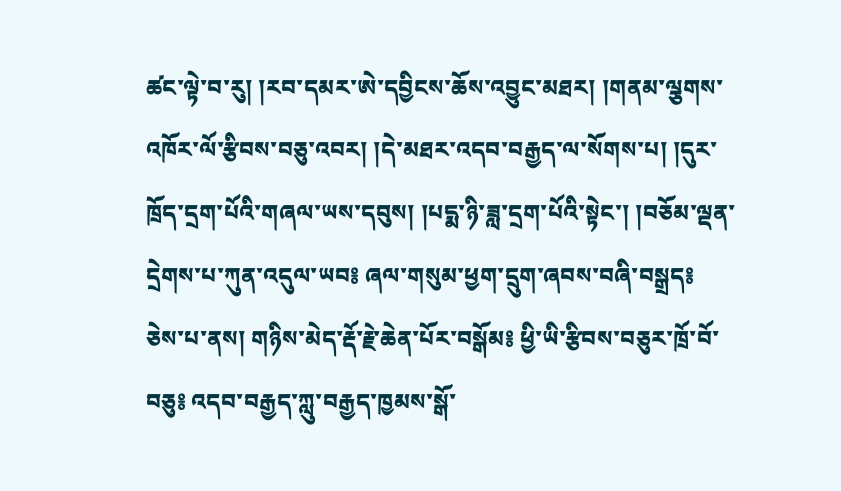ཚང་ལྟེ་བ་རུ། །རབ་དམར་ཨེ་དབྱིངས་ཆོས་འབྱུང་མཐར། །གནམ་ལྕགས་འཁོར་ལོ་རྩིབས་བཅུ་འབར། །དེ་མཐར་འདབ་བརྒྱད་ལ་སོགས་པ། །དུར་ཁྲོད་དྲག་པོའི་གཞལ་ཡས་དབུས། །པདྨ་ཉི་ཟླ་དྲག་པོའི་སྟེང་། །བཅོམ་ལྡན་དྲེགས་པ་ཀུན་འདུལ་ཡབ༔ ཞལ་གསུམ་ཕྱག་དྲུག་ཞབས་བཞི་བསྒྲད༔ ཅེས་པ་ནས། གཉིས་མེད་རྡོ་རྗེ་ཆེན་པོར་བསྒོམ༔ ཕྱི་ཡི་རྩིབས་བཅུར་ཁྲོ་བོ་བཅུ༔ འདབ་བརྒྱད་ཀླུ་བརྒྱད་ཁྱམས་སྒོ་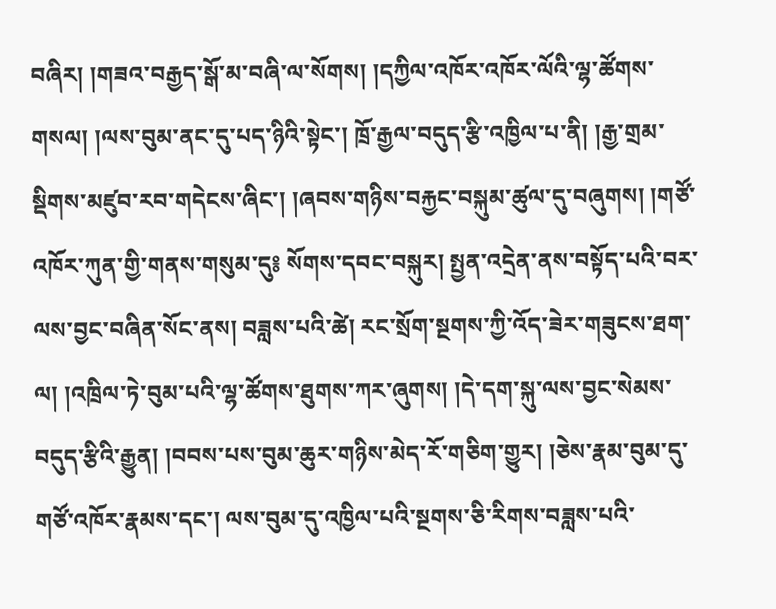བཞིར། །གཟའ་བརྒྱད་སྒོ་མ་བཞི་ལ་སོགས། །དཀྱིལ་འཁོར་འཁོར་ལོའི་ལྷ་ཚོགས་གསལ། །ལས་བུམ་ནང་དུ་པད་ཉིའི་སྟེང་། ཁྲོ་རྒྱལ་བདུད་རྩི་འཁྱིལ་པ་ནི། །རྒྱ་གྲམ་སྡིགས་མཛུབ་རབ་གདེངས་ཞིང་། །ཞབས་གཉིས་བརྐྱང་བསྐུམ་ཚུལ་དུ་བཞུགས། །གཙོ་འཁོར་ཀུན་གྱི་གནས་གསུམ་དུ༔ སོགས་དབང་བསྐུར། སྤྱན་འདྲེན་ནས་བསྟོད་པའི་བར་ལས་བྱང་བཞིན་སོང་ནས། བཟླས་པའི་ཚེ། རང་སྲོག་སྔགས་ཀྱི་འོད་ཟེར་གཟུངས་ཐག་ལ། །འཁྲིལ་ཏེ་བུམ་པའི་ལྷ་ཚོགས་ཐུགས་ཀར་ཞུགས། །དེ་དག་སྐུ་ལས་བྱང་སེམས་བདུད་རྩིའི་རྒྱུན། །བབས་པས་བུམ་ཆུར་གཉིས་མེད་རོ་གཅིག་གྱུར། །ཅེས་རྣམ་བུམ་དུ་གཙོ་འཁོར་རྣམས་དང་། ལས་བུམ་དུ་འཁྱིལ་པའི་སྔགས་ཅི་རིགས་བཟླས་པའི་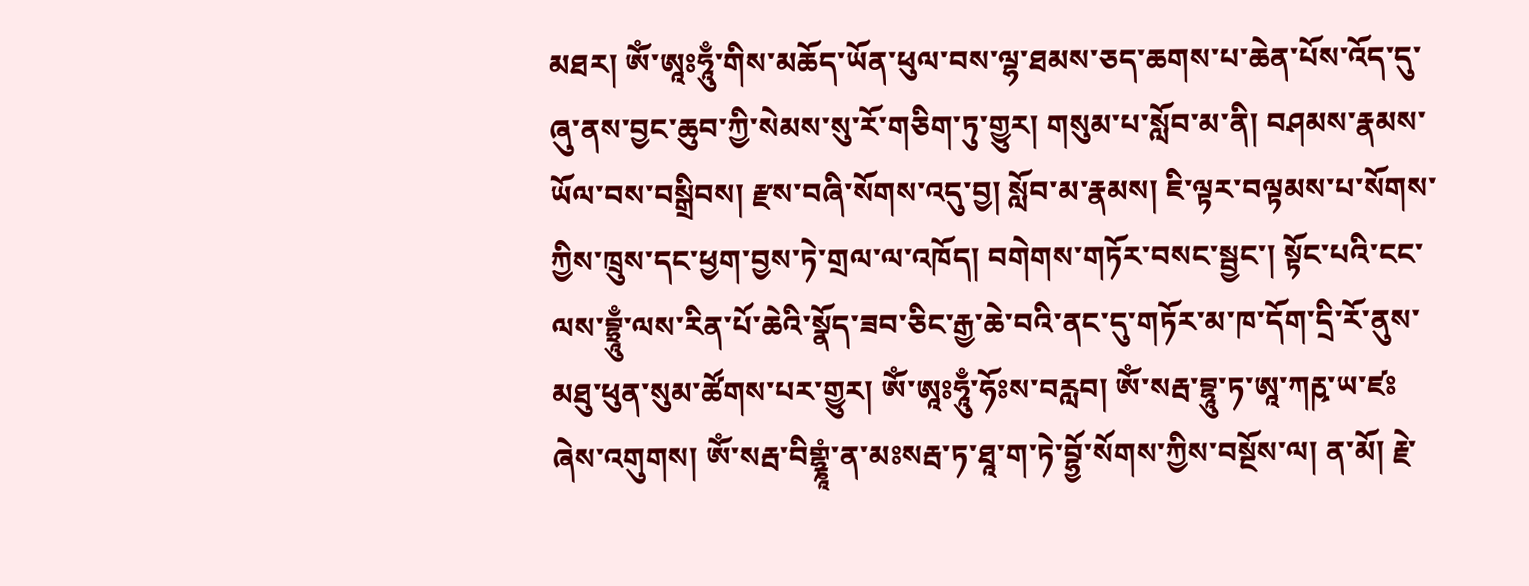མཐར། ཨོཾ་ཨཱཿཧཱུྃ་གིས་མཆོད་ཡོན་ཕུལ་བས་ལྷ་ཐམས་ཅད་ཆགས་པ་ཆེན་པོས་འོད་དུ་ཞུ་ནས་བྱང་ཆུབ་ཀྱི་སེམས་སུ་རོ་གཅིག་ཏུ་གྱུར། གསུམ་པ་སློབ་མ་ནི། བཤམས་རྣམས་ཡོལ་བས་བསྒྲིབས། རྫས་བཞི་སོགས་འདུ་བྱ། སློབ་མ་རྣམས། ཇི་ལྟར་བལྟམས་པ་སོགས་ཀྱིས་ཁྲུས་དང་ཕྱག་བྱས་ཏེ་གྲལ་ལ་འཁོད། བགེགས་གཏོར་བསང་སྦྱང་། སྟོང་པའི་ངང་ལས་བྷྲཱུྃ་ལས་རིན་པོ་ཆེའི་སྣོད་ཟབ་ཅིང་རྒྱ་ཆེ་བའི་ནང་དུ་གཏོར་མ་ཁ་དོག་དྲི་རོ་ནུས་མཐུ་ཕུན་སུམ་ཚོགས་པར་གྱུར། ཨོཾ་ཨཱཿཧཱུྃ་ཧོཿས་བརླབ། ཨོཾ་སརྦ་བྷཱུ་ཏ་ཨཱ་ཀརྵ་ཡ་ཛཿ ཞེས་འགུགས། ཨོཾ་སརྦ་བིགྷྣཱཾ་ན་མཿསརྦ་ཏ་ཐཱ་ག་ཏེ་བྷྱོ་སོགས་ཀྱིས་བསྔོས་ལ། ན་མོ། རྗེ་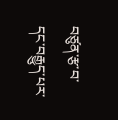བཙུན་རྩ་བ་དང་བརྒྱུད་པར་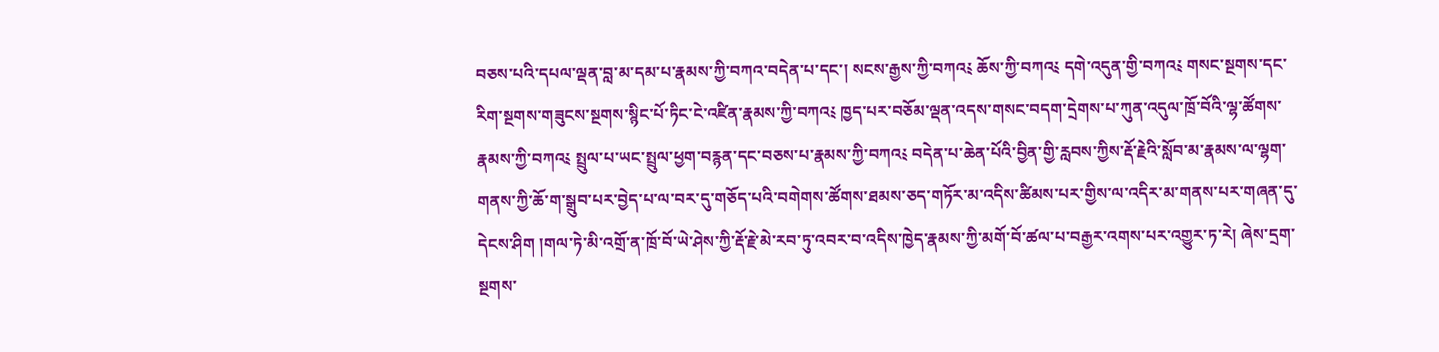བཅས་པའི་དཔལ་ལྡན་བླ་མ་དམ་པ་རྣམས་ཀྱི་བཀའ་བདེན་པ་དང་། སངས་རྒྱས་ཀྱི་བཀའ༴ ཆོས་ཀྱི་བཀའ༴ དགེ་འདུན་གྱི་བཀའ༴ གསང་སྔགས་དང་རིག་སྔགས་གཟུངས་སྔགས་སྙིང་པོ་ཏིང་ངེ་འཛིན་རྣམས་ཀྱི་བཀའ༴ ཁྱད་པར་བཅོམ་ལྡན་འདས་གསང་བདག་དྲེགས་པ་ཀུན་འདུལ་ཁྲོ་བོའི་ལྷ་ཚོགས་རྣམས་ཀྱི་བཀའ༴ སྤྲུལ་པ་ཡང་སྤྲུལ་ཕྱག་བརྙན་དང་བཅས་པ་རྣམས་ཀྱི་བཀའ༴ བདེན་པ་ཆེན་པོའི་བྱིན་གྱི་རླབས་ཀྱིས་རྡོ་རྗེའི་སློབ་མ་རྣམས་ལ་ལྷག་གནས་ཀྱི་ཆོ་ག་སྒྲུབ་པར་བྱེད་པ་ལ་བར་དུ་གཅོད་པའི་བགེགས་ཚོགས་ཐམས་ཅད་གཏོར་མ་འདིས་ཚིམས་པར་གྱིས་ལ་འདིར་མ་གནས་པར་གཞན་དུ་དེངས་ཤིག །གལ་ཏེ་མི་འགྲོ་ན་ཁྲོ་བོ་ཡེ་ཤེས་ཀྱི་རྡོ་རྗེ་མེ་རབ་ཏུ་འབར་བ་འདིས་ཁྱེད་རྣམས་ཀྱི་མགོ་བོ་ཚལ་པ་བརྒྱར་འགས་པར་འགྱུར་ཏ་རེ། ཞེས་དྲག་སྔགས་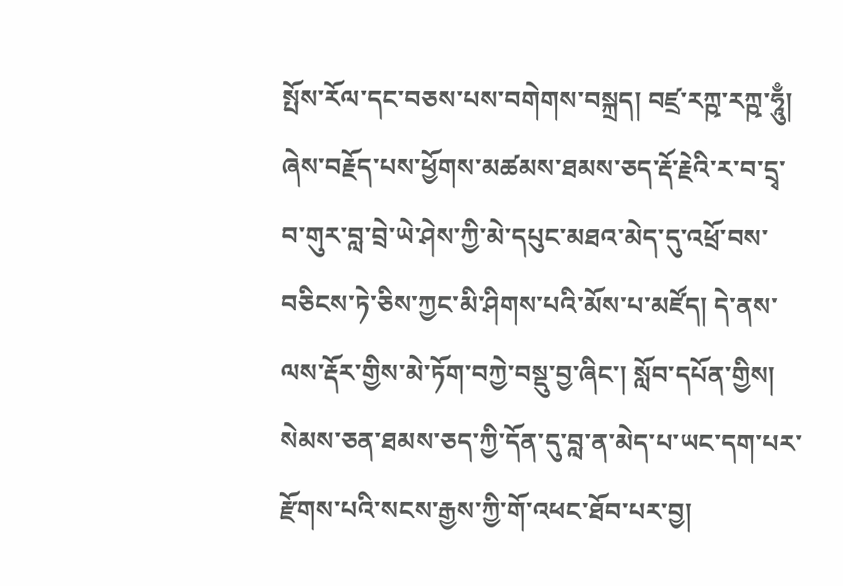སྤོས་རོལ་དང་བཅས་པས་བགེགས་བསྐྲད། བཛྲ་རཀྵ་རཀྵ་ཧཱུྃ། ཞེས་བརྗོད་པས་ཕྱོགས་མཚམས་ཐམས་ཅད་རྡོ་རྗེའི་ར་བ་དྲྭ་བ་གུར་བླ་བྲེ་ཡེ་ཤེས་ཀྱི་མེ་དཔུང་མཐའ་མེད་དུ་འཕྲོ་བས་བཅིངས་ཏེ་ཅིས་ཀྱང་མི་ཤིགས་པའི་མོས་པ་མཛོད། དེ་ནས་ལས་རྡོར་གྱིས་མེ་ཏོག་བཀྱེ་བསྡུ་བྱ་ཞིང་། སློབ་དཔོན་གྱིས། སེམས་ཅན་ཐམས་ཅད་ཀྱི་དོན་དུ་བླ་ན་མེད་པ་ཡང་དག་པར་རྫོགས་པའི་སངས་རྒྱས་ཀྱི་གོ་འཕང་ཐོབ་པར་བྱ།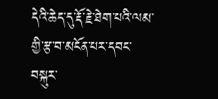དེའི་ཆེད་དུ་རྡོ་རྗེ་ཐེག་པའི་ལམ་གྱི་རྩ་བ་མངོན་པར་དབང་བསྐུར་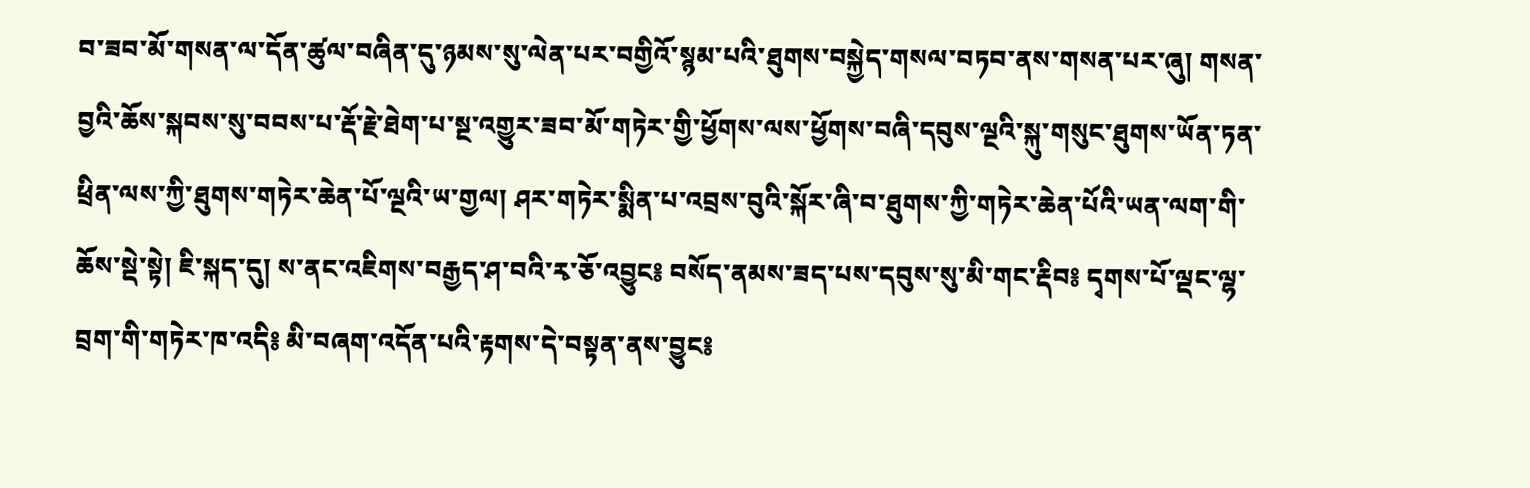བ་ཟབ་མོ་གསན་ལ་དོན་ཚུལ་བཞིན་དུ་ཉམས་སུ་ལེན་པར་བགྱིའོ་སྙམ་པའི་ཐུགས་བསྐྱེད་གསལ་བཏབ་ནས་གསན་པར་ཞུ། གསན་བྱའི་ཆོས་སྐབས་སུ་བབས་པ་རྡོ་རྗེ་ཐེག་པ་སྔ་འགྱུར་ཟབ་མོ་གཏེར་གྱི་ཕྱོགས་ལས་ཕྱོགས་བཞི་དབུས་ལྔའི་སྐུ་གསུང་ཐུགས་ཡོན་ཏན་ཕྲིན་ལས་ཀྱི་ཐུགས་གཏེར་ཆེན་པོ་ལྔའི་ཡ་གྱལ། ཤར་གཏེར་སྨིན་པ་འབྲས་བུའི་སྐོར་ཞི་བ་ཐུགས་ཀྱི་གཏེར་ཆེན་པོའི་ཡན་ལག་གི་ཆོས་སྡེ་སྟེ། ཇི་སྐད་དུ། ས་ནང་འཇིགས་བརྒྱད་ཤ་བའི་རྭ་ཅོ་འབྱུང༔ བསོད་ནམས་ཟད་པས་དབུས་སུ་མི་གང་རྡིབ༔ དྭགས་པོ་ལྡང་ལྷ་བྲག་གི་གཏེར་ཁ་འདི༔ མི་བཞག་འདོན་པའི་རྟགས་དེ་བསྟན་ནས་བྱུང༔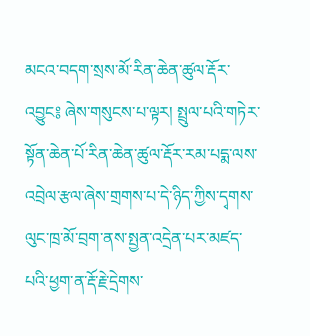མངའ་བདག་སྲས་མོ་རིན་ཆེན་ཚུལ་རྡོར་འབྱུང༔ ཞེས་གསུངས་པ་ལྟར། སྤྲུལ་པའི་གཏེར་སྟོན་ཆེན་པོ་རིན་ཆེན་ཚུལ་རྡོར་རམ་པདྨ་ལས་འབྲེལ་རྩལ་ཞེས་གྲགས་པ་དེ་ཉིད་ཀྱིས་དྭགས་ལུང་ཁྲ་མོ་བྲག་ནས་སྤྱན་འདྲེན་པར་མཛད་པའི་ཕྱག་ན་རྡོ་རྗེ་དྲེགས་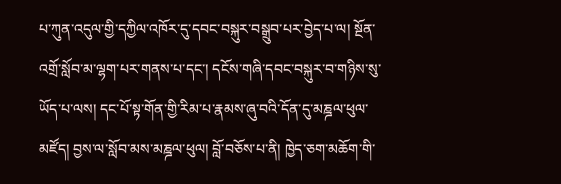པ་ཀུན་འདུལ་གྱི་དཀྱིལ་འཁོར་དུ་དབང་བསྐུར་བསྒྲུབ་པར་བྱེད་པ་ལ། སྔོན་འགྲོ་སློབ་མ་ལྷག་པར་གནས་པ་དང་། དངོས་གཞི་དབང་བསྐུར་བ་གཉིས་སུ་ཡོད་པ་ལས། དང་པོ་སྟ་གོན་གྱི་རིམ་པ་རྣམས་ཞུ་བའི་དོན་དུ་མཎྜལ་ཕུལ་མཛོད། བྱས་ལ་སློབ་མས་མཎྜལ་ཕུལ། བློ་བཅོས་པ་ནི། ཁྱེད་ཅག་མཆོག་གི་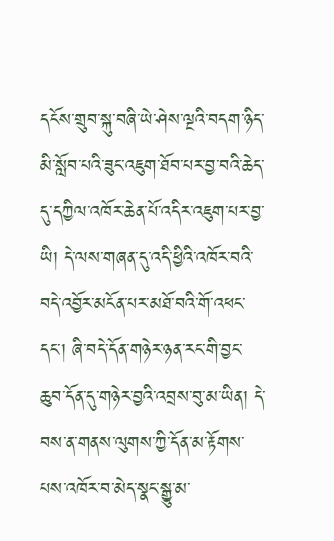དངོས་གྲུབ་སྐུ་བཞི་ཡེ་ཤེས་ལྔའི་བདག་ཉིད་མི་སློབ་པའི་ཟུང་འཇུག་ཐོབ་པར་བྱ་བའི་ཆེད་དུ་དཀྱིལ་འཁོར་ཆེན་པོ་འདིར་འཇུག་པར་བྱ་ཡི། དེ་ལས་གཞན་དུ་འདི་ཕྱིའི་འཁོར་བའི་བདེ་འབྱོར་མངོན་པར་མཐོ་བའི་གོ་འཕང་དང་། ཞི་བདེ་དོན་གཉེར་ཉན་རང་གི་བྱང་ཆུབ་དོན་དུ་གཉེར་བྱའི་འབྲས་བུ་མ་ཡིན། དེ་བས་ན་གནས་ལུགས་ཀྱི་དོན་མ་རྟོགས་པས་འཁོར་བ་མེད་སྣང་སྒྱུ་མ་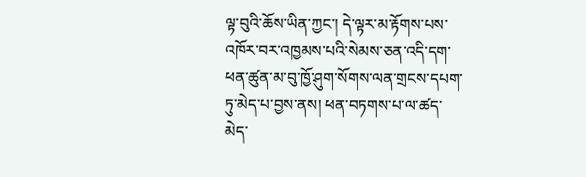ལྟ་བུའི་ཆོས་ཡིན་ཀྱང་། དེ་ལྟར་མ་རྟོགས་པས་འཁོར་བར་འཁྱམས་པའི་སེམས་ཅན་འདི་དག་ཕན་ཚུན་མ་བུ་ཁྱོ་ཤུག་སོགས་ལན་གྲངས་དཔག་ཏུ་མེད་པ་བྱས་ནས། ཕན་བཏགས་པ་ལ་ཚད་མེད་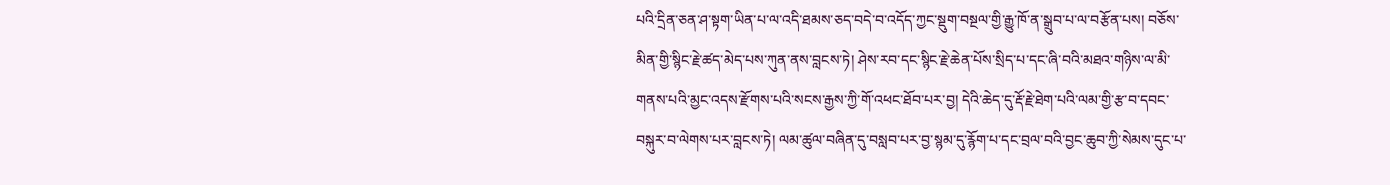པའི་དྲིན་ཅན་ཤ་སྟག་ཡིན་པ་ལ་འདི་ཐམས་ཅད་བདེ་བ་འདོད་ཀྱང་སྡུག་བསྔལ་གྱི་རྒྱུ་ཁོ་ན་སྒྲུབ་པ་ལ་བརྩོན་པས། བཅོས་མིན་གྱི་སྙིང་རྗེ་ཚད་མེད་པས་ཀུན་ནས་བླངས་ཏེ། ཤེས་རབ་དང་སྙིང་རྗེ་ཆེན་པོས་སྲིད་པ་དང་ཞི་བའི་མཐའ་གཉིས་ལ་མི་གནས་པའི་མྱང་འདས་རྫོགས་པའི་སངས་རྒྱས་ཀྱི་གོ་འཕང་ཐོབ་པར་བྱ། དེའི་ཆེད་དུ་རྡོ་རྗེ་ཐེག་པའི་ལམ་གྱི་རྩ་བ་དབང་བསྐུར་བ་ལེགས་པར་བླངས་ཏེ། ལམ་ཚུལ་བཞིན་དུ་བསླབ་པར་བྱ་སྙམ་དུ་རྙོག་པ་དང་བྲལ་བའི་བྱང་ཆུབ་ཀྱི་སེམས་དུང་པ་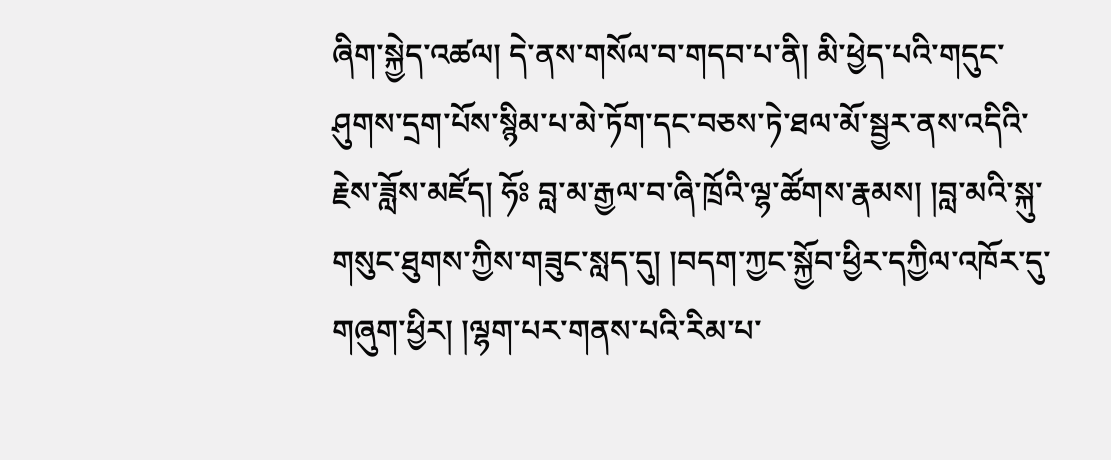ཞིག་སྐྱེད་འཚལ། དེ་ནས་གསོལ་བ་གདབ་པ་ནི། མི་ཕྱེད་པའི་གདུང་ཤུགས་དྲག་པོས་སྙིམ་པ་མེ་ཏོག་དང་བཅས་ཏེ་ཐལ་མོ་སྦྱར་ནས་འདིའི་རྗེས་ཟློས་མཛོད། ཧོཿ བླ་མ་རྒྱལ་བ་ཞི་ཁྲོའི་ལྷ་ཚོགས་རྣམས། །བླ་མའི་སྐུ་གསུང་ཐུགས་ཀྱིས་གཟུང་སླད་དུ། །བདག་ཀྱང་སྐྱོབ་ཕྱིར་དཀྱིལ་འཁོར་དུ་གཞུག་ཕྱིར། །ལྷག་པར་གནས་པའི་རིམ་པ་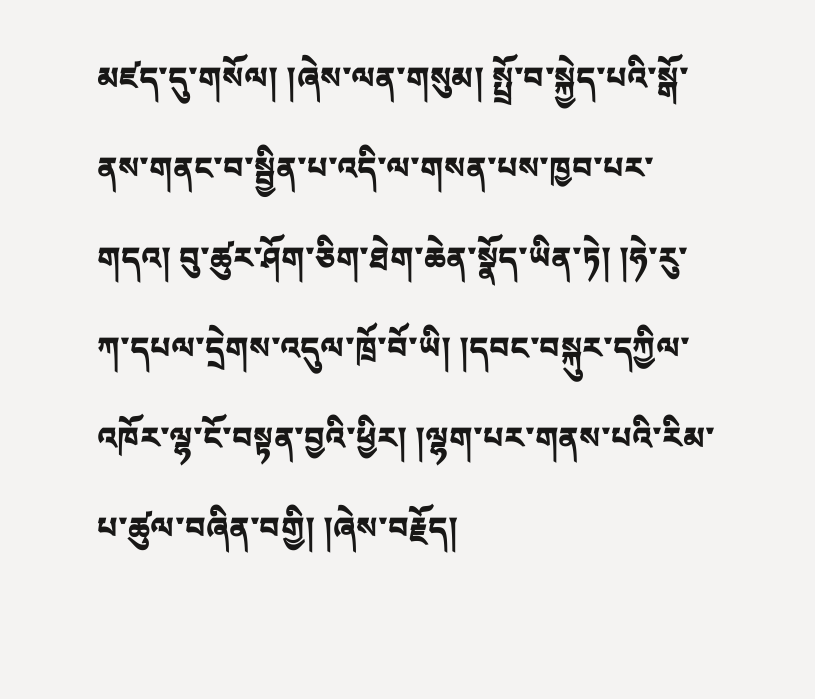མཛད་དུ་གསོལ། །ཞེས་ལན་གསུམ། སྤྲོ་བ་སྐྱེད་པའི་སྒོ་ནས་གནང་བ་སྦྱིན་པ་འདི་ལ་གསན་པས་ཁྱབ་པར་གདའ། བུ་ཚུར་ཤོག་ཅིག་ཐེག་ཆེན་སྣོད་ཡིན་ཏེ། །ཧེ་རུ་ཀ་དཔལ་དྲེགས་འདུལ་ཁྲོ་བོ་ཡི། །དབང་བསྐུར་དཀྱིལ་འཁོར་ལྷ་ངོ་བསྟན་བྱའི་ཕྱིར། །ལྷག་པར་གནས་པའི་རིམ་པ་ཚུལ་བཞིན་བགྱི། །ཞེས་བརྗོད།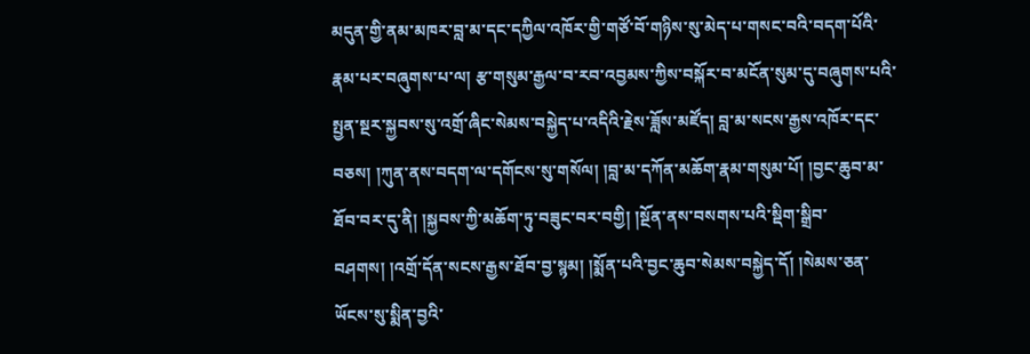མདུན་གྱི་ནམ་མཁར་བླ་མ་དང་དཀྱིལ་འཁོར་གྱི་གཙོ་བོ་གཉིས་སུ་མེད་པ་གསང་བའི་བདག་པོའི་རྣམ་པར་བཞུགས་པ་ལ། རྩ་གསུམ་རྒྱལ་བ་རབ་འབྱམས་ཀྱིས་བསྐོར་བ་མངོན་སུམ་དུ་བཞུགས་པའི་སྤྱན་སྔར་སྐྱབས་སུ་འགྲོ་ཞིང་སེམས་བསྐྱེད་པ་འདིའི་རྗེས་ཟློས་མཛོད། བླ་མ་སངས་རྒྱས་འཁོར་དང་བཅས། །ཀུན་ནས་བདག་ལ་དགོངས་སུ་གསོལ། །བླ་མ་དཀོན་མཆོག་རྣམ་གསུམ་པོ། །བྱང་ཆུབ་མ་ཐོབ་བར་དུ་ནི། །སྐྱབས་ཀྱི་མཆོག་ཏུ་བཟུང་བར་བགྱི། །སྔོན་ནས་བསགས་པའི་སྡིག་སྒྲིབ་བཤགས། །འགྲོ་དོན་སངས་རྒྱས་ཐོབ་བྱ་སྙམ། །སྨོན་པའི་བྱང་ཆུབ་སེམས་བསྐྱེད་དོ། །སེམས་ཅན་ཡོངས་སུ་སྨིན་བྱའི་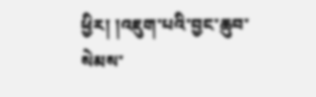ཕྱིར། །འཇུག་པའི་བྱང་ཆུབ་སེམས་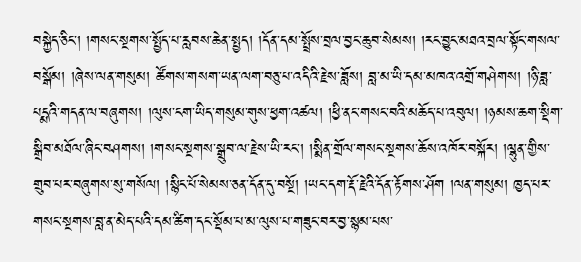བསྐྱེད་ཅིང་། །གསང་སྔགས་སྤྱོད་པ་རླབས་ཆེན་སྤྱད། །དོན་དམ་སྤྲོས་བྲལ་བྱང་ཆུབ་སེམས། །རང་བྱུང་མཐའ་བྲལ་སྟོང་གསལ་བསྒོམ། །ཞེས་ལན་གསུམ། ཚོགས་གསག་ཡན་ལག་བཅུ་པ་འདིའི་རྗེས་ཟློས། བླ་མ་ཡི་དམ་མཁའ་འགྲོ་གཤེགས། །ཉི་ཟླ་པདྨའི་གདན་ལ་བཞུགས། །ལུས་ངག་ཡིད་གསུམ་གུས་ཕྱག་འཚལ། །ཕྱི་ནང་གསང་བའི་མཆོད་པ་འབུལ། །ཉམས་ཆག་སྡིག་སྒྲིབ་མཐོལ་ཞིང་བཤགས། །གསང་སྔགས་སྒྲུབ་ལ་རྗེས་ཡི་རང་། །སྨིན་གྲོལ་གསང་སྔགས་ཆོས་འཁོར་བསྐོར། །ལྷུན་གྱིས་གྲུབ་པར་བཞུགས་སུ་གསོལ། །སྙིང་པོ་སེམས་ཅན་དོན་དུ་བསྔོ། །ཡང་དག་རྡོ་རྗེའི་དོན་རྟོགས་ཤོག །ལན་གསུམ། ཁྱད་པར་གསང་སྔགས་བླ་ན་མེད་པའི་དམ་ཚིག་དང་སྡོམ་པ་མ་ལུས་པ་གཟུང་བར་བྱ་སྙམ་པས་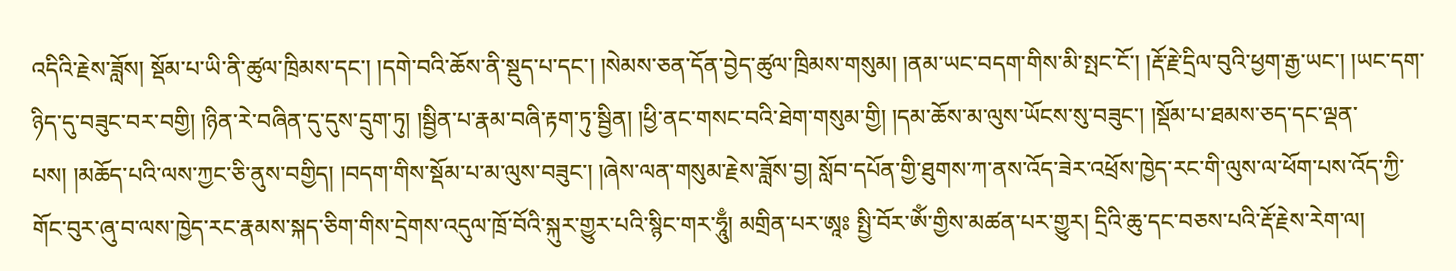འདིའི་རྗེས་ཟློས། སྡོམ་པ་ཡི་ནི་ཚུལ་ཁྲིམས་དང་། །དགེ་བའི་ཆོས་ནི་སྡུད་པ་དང་། །སེམས་ཅན་དོན་བྱེད་ཚུལ་ཁྲིམས་གསུམ། །ནམ་ཡང་བདག་གིས་མི་སྤང་ངོ་། །རྡོ་རྗེ་དྲིལ་བུའི་ཕྱག་རྒྱ་ཡང་། །ཡང་དག་ཉིད་དུ་བཟུང་བར་བགྱི། །ཉིན་རེ་བཞིན་དུ་དུས་དྲུག་ཏུ། །སྦྱིན་པ་རྣམ་བཞི་རྟག་ཏུ་སྦྱིན། །ཕྱི་ནང་གསང་བའི་ཐེག་གསུམ་གྱི། །དམ་ཆོས་མ་ལུས་ཡོངས་སུ་བཟུང་། །སྡོམ་པ་ཐམས་ཅད་དང་ལྡན་པས། །མཆོད་པའི་ལས་ཀྱང་ཅི་ནུས་བགྱིད། །བདག་གིས་སྡོམ་པ་མ་ལུས་བཟུང་། །ཞེས་ལན་གསུམ་རྗེས་ཟློས་བྱ། སློབ་དཔོན་གྱི་ཐུགས་ཀ་ནས་འོད་ཟེར་འཕྲོས་ཁྱེད་རང་གི་ལུས་ལ་ཕོག་པས་འོད་ཀྱི་གོང་བུར་ཞུ་བ་ལས་ཁྱེད་རང་རྣམས་སྐད་ཅིག་གིས་དྲེགས་འདུལ་ཁྲོ་བོའི་སྐུར་གྱུར་པའི་སྙིང་གར་ཧཱུྃ། མགྲིན་པར་ཨཱཿ སྤྱི་བོར་ཨོཾ་གྱིས་མཚན་པར་གྱུར། དྲིའི་ཆུ་དང་བཅས་པའི་རྡོ་རྗེས་རེག་ལ།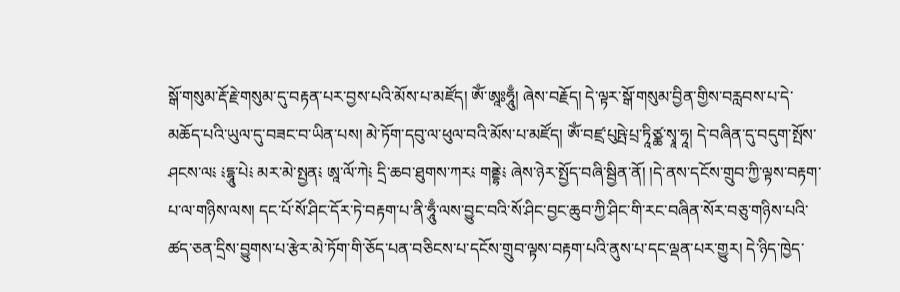སྒོ་གསུམ་རྡོ་རྗེ་གསུམ་དུ་བརྟན་པར་བྱས་པའི་མོས་པ་མཛོད། ཨོཾ་ཨཱཿཧཱུྃ། ཞེས་བརྗོད། དེ་ལྟར་སྒོ་གསུམ་བྱིན་གྱིས་བརླབས་པ་དེ་མཆོད་པའི་ཡུལ་དུ་བཟང་བ་ཡིན་པས། མེ་ཏོག་དབུ་ལ་ཕུལ་བའི་མོས་པ་མཛོད། ཨོཾ་བཛྲ་པུཥྤེ་པྲ་ཏཱིཙྪ་སྭཱ་ཧཱ། དེ་བཞིན་དུ་བདུག་སྤོས་ཤངས་ལ༴ ༴དྷཱུ་པེ༴ མར་མེ་སྤྱན༴ ཨཱ་ལོ་ཀེ༴ དྲི་ཆབ་ཐུགས་ཀར༴ གནྡྷེ༴ ཞེས་ཉེར་སྤྱོད་བཞི་སྦྱིན་ནོ། །དེ་ནས་དངོས་གྲུབ་ཀྱི་ལྟས་བརྟག་པ་ལ་གཉིས་ལས། དང་པོ་སོ་ཤིང་དོར་ཏེ་བརྟག་པ་ནི་ཧཱུྃ་ལས་བྱུང་བའི་སོ་ཤིང་བྱང་ཆུབ་ཀྱི་ཤིང་གི་རང་བཞིན་སོར་བཅུ་གཉིས་པའི་ཚད་ཅན་དྲིས་བྱུགས་པ་རྩེར་མེ་ཏོག་གི་ཅོད་པན་བཅིངས་པ་དངོས་གྲུབ་ལྟས་བརྟག་པའི་ནུས་པ་དང་ལྡན་པར་གྱུར། དེ་ཉིད་ཁྱེད་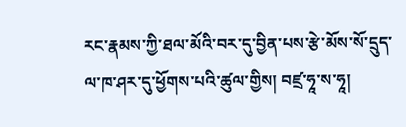རང་རྣམས་ཀྱི་ཐལ་མོའི་བར་དུ་བྱིན་པས་རྩེ་མོས་སོ་དྲུད་ལ་ཁ་ཤར་དུ་ཕྱོགས་པའི་ཚུལ་གྱིས། བཛྲ་ཧཱ་ས་ཧཱ།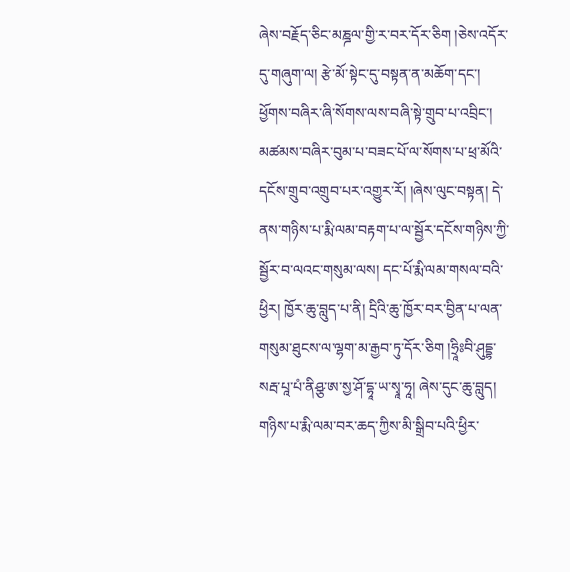ཞེས་བརྗོད་ཅིང་མཎྜལ་གྱི་ར་བར་དོར་ཅིག །ཅེས་འདོར་དུ་གཞུག་ལ། རྩེ་མོ་སྟེང་དུ་བསྟན་ན་མཆོག་དང་། ཕྱོགས་བཞིར་ཞི་སོགས་ལས་བཞི་སྟེ་གྲུབ་པ་འབྲིང་། མཚམས་བཞིར་བུམ་པ་བཟང་པོ་ལ་སོགས་པ་ཕྲ་མོའི་དངོས་གྲུབ་འགྲུབ་པར་འགྱུར་རོ། །ཞེས་ལུང་བསྟན། དེ་ནས་གཉིས་པ་རྨི་ལམ་བརྟག་པ་ལ་སྦྱོར་དངོས་གཉིས་ཀྱི་སྦྱོར་བ་ལའང་གསུམ་ལས། དང་པོ་རྨི་ལམ་གསལ་བའི་ཕྱིར། ཁྱོར་ཆུ་བླུད་པ་ནི། དྲིའི་ཆུ་ཁྱོར་བར་བྱིན་པ་ལན་གསུམ་ཐུངས་ལ་ལྷག་མ་རྒྱབ་ཏུ་དོར་ཅིག །ཧྲཱིཿབི་ཤུདྡྷ་སརྦ་པཱ་པཾ་ནིཤྩ་ཨ་སྱ་ཤོ་དྷཱ་ཡ་སྭཱ་ཧཱ། ཞེས་དུང་ཆུ་བླུད། གཉིས་པ་རྨི་ལམ་བར་ཆད་ཀྱིས་མི་སྒྲིབ་པའི་ཕྱིར་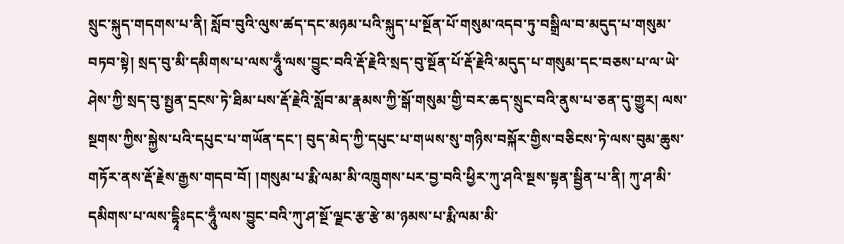སྲུང་སྐུད་གདགས་པ་ནི། སློབ་བུའི་ལུས་ཚད་དང་མཉམ་པའི་སྐུད་པ་སྔོན་པོ་གསུམ་འདབ་ཏུ་བསྒྲིལ་བ་མདུད་པ་གསུམ་བཏབ་སྟེ། སྲད་བུ་མི་དམིགས་པ་ལས་ཧཱུྃ་ལས་བྱུང་བའི་རྡོ་རྗེའི་སྲད་བུ་སྔོན་པོ་རྡོ་རྗེའི་མདུད་པ་གསུམ་དང་བཅས་པ་ལ་ཡེ་ཤེས་ཀྱི་སྲད་བུ་སྤྱན་དྲངས་ཏེ་ཐིམ་པས་རྡོ་རྗེའི་སློབ་མ་རྣམས་ཀྱི་སྒོ་གསུམ་གྱི་བར་ཆད་སྲུང་བའི་ནུས་པ་ཅན་དུ་གྱུར། ལས་སྔགས་ཀྱིས་སྐྱེས་པའི་དཔུང་པ་གཡོན་དང་། བུད་མེད་ཀྱི་དཔུང་པ་གཡས་སུ་གཉིས་བསྐོར་གྱིས་བཅིངས་ཏེ་ལས་བུམ་ཆུས་གཏོར་ནས་རྡོ་རྗེས་རྒྱས་གདབ་བོ། །གསུམ་པ་རྨི་ལམ་མི་འཁྲུགས་པར་བྱ་བའི་ཕྱིར་ཀུ་ཤའི་སྔས་སྟན་སྦྱིན་པ་ནི། ཀུ་ཤ་མི་དམིགས་པ་ལས་དྷཱིཿདང་ཧཱུྃ་ལས་བྱུང་བའི་ཀུ་ཤ་སྔོ་ལྗང་རྩ་རྩེ་མ་ཉམས་པ་རྨི་ལམ་མི་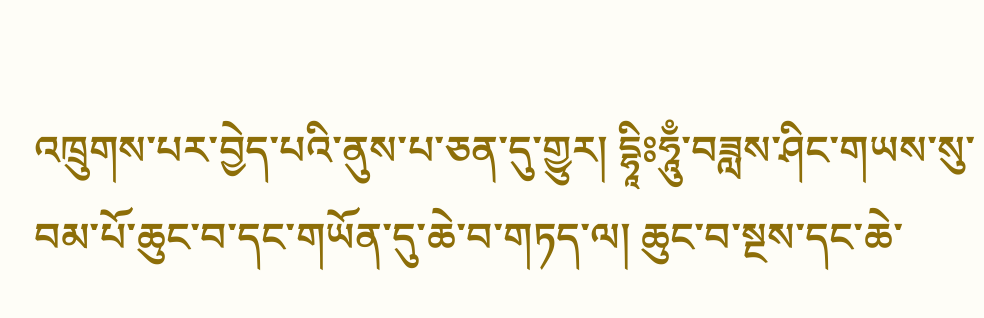འཁྲུགས་པར་བྱེད་པའི་ནུས་པ་ཅན་དུ་གྱུར། དྷཱིཿཧཱུྃ་བཟླས་ཤིང་གཡས་སུ་བམ་པོ་ཆུང་བ་དང་གཡོན་དུ་ཆེ་བ་གཏད་ལ། ཆུང་བ་སྔས་དང་ཆེ་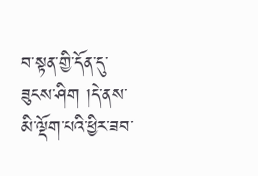བ་སྟན་གྱི་དོན་དུ་ཟུངས་ཤིག །དེ་ནས་མི་ལྡོག་པའི་ཕྱིར་ཟབ་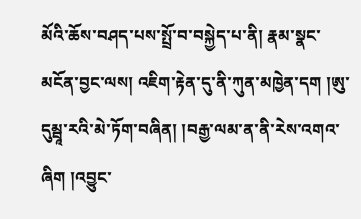མོའི་ཆོས་བཤད་པས་སྤྲོ་བ་བསྐྱེད་པ་ནི། རྣམ་སྣང་མངོན་བྱང་ལས། འཇིག་རྟེན་དུ་ནི་ཀུན་མཁྱེན་དག །ཨུ་དུམྦཱ་རའི་མེ་ཏོག་བཞིན། །བརྒྱ་ལམ་ན་ནི་རེས་འགའ་ཞིག །འབྱུང་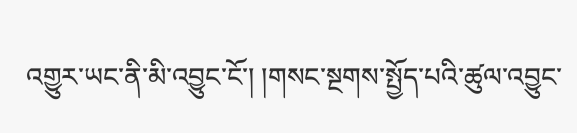འགྱུར་ཡང་ནི་མི་འབྱུང་ངོ་། །གསང་སྔགས་སྤྱོད་པའི་ཚུལ་འབྱུང་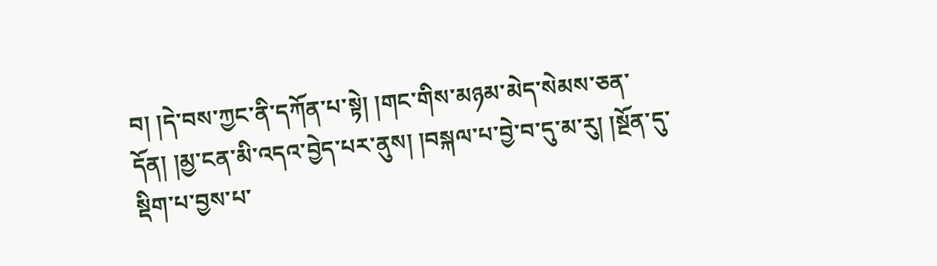བ། །དེ་བས་ཀྱང་ནི་དཀོན་པ་སྟེ། །གང་གིས་མཉམ་མེད་སེམས་ཅན་དོན། །མྱ་ངན་མི་འདའ་བྱེད་པར་ནུས། །བསྐལ་པ་བྱེ་བ་དུ་མ་རུ། །སྔོན་དུ་སྡིག་པ་བྱས་པ་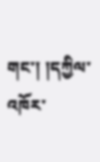གང་། །དཀྱིལ་འཁོར་